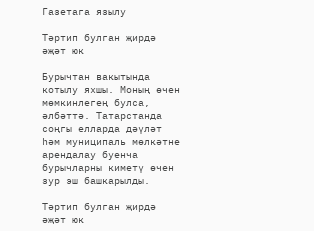Газетага язылу

Тәртип булган җирдә әҗәт юк

Бурычтан вакытында котылу яхшы. Моның өчен мөмкинлегең булса, әлбәттә. Татарстанда соңгы елларда дәүләт һәм муниципаль мөлкәтне арендалау буенча бурычларны киметү өчен зур эш башкарылды.

Тәртип булган җирдә әҗәт юк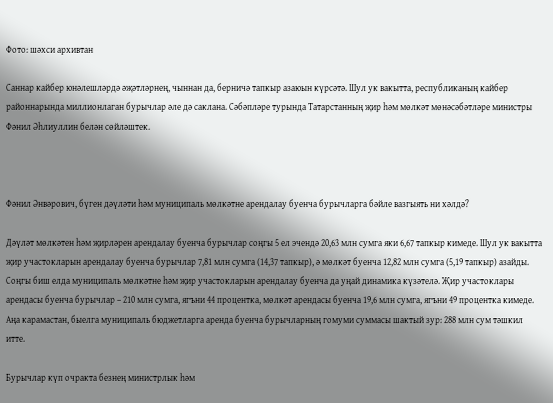Фото: шәхси архивтан

Саннар кайбер юнәлешләрдә әҗәтләрнең, чыннан да, берничә тапкыр азаюын күрсәтә. Шул ук вакытта, республиканың кайбер районнарында миллионлаган бурычлар әле дә саклана. Cәбәпләре турында Татарстанның җир һәм мөлкәт мөнәсәбәтләре министры Фәнил Әһлиуллин белән сөйләштек.



Фәнил Әнвәрович, бүген дәүләти һәм муниципаль мөлкәтне арендалау буенча бурычларга бәйле вазгыять ни хәлдә?

Дәүләт мөлкәтен һәм җирләрен арендалау буенча бурычлар соңгы 5 ел эчендә 20,63 млн сумга яки 6,67 тапкыр кимеде. Шул ук вакытта җир участокларын арендалау буенча бурычлар 7,81 млн сумга (14,37 тапкыр), ә мөлкәт буенча 12,82 млн сумга (5,19 тапкыр) азайды. Соңгы биш елда муниципаль мөлкәтне һәм җир участокларын арендалау буенча да уңай динамика күзәтелә. Җир участоклары арендасы буенча бурычлар – 210 млн сумга, ягъни 44 процентка, мөлкәт арендасы буенча 19,6 млн сумга, ягъни 49 процентка кимеде. Аңа карамастан, быелга муниципаль бюджетларга аренда буенча бурычларның гомуми суммасы шактый зур: 288 млн сум тәшкил итте.

Бурычлар күп очракта безнең министрлык һәм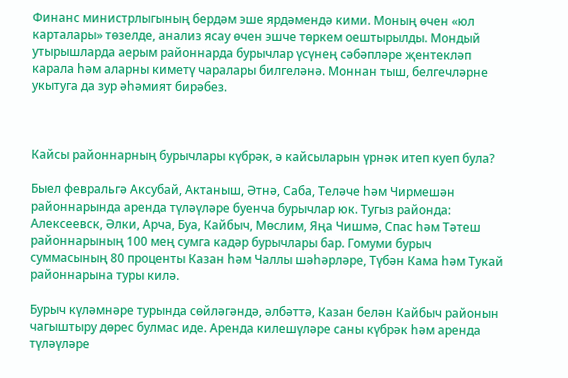Финанс министрлыгының бердәм эше ярдәмендә кими. Моның өчен «юл карталары» төзелде, анализ ясау өчен эшче төркем оештырылды. Мондый утырышларда аерым районнарда бурычлар үсүнең сәбәпләре җентекләп карала һәм аларны киметү чаралары билгеләнә. Моннан тыш, белгечләрне укытуга да зур әһәмият бирәбез.



Кайсы районнарның бурычлары күбрәк, ә кайсыларын үрнәк итеп куеп була?

Быел февральгә Аксубай, Актаныш, Әтнә, Саба, Теләче һәм Чирмешән районнарында аренда түләүләре буенча бурычлар юк. Тугыз районда: Алексеевск, Әлки, Арча, Буа, Кайбыч, Мөслим, Яңа Чишмә, Спас һәм Тәтеш районнарының 100 мең сумга кадәр бурычлары бар. Гомуми бурыч суммасының 80 проценты Казан һәм Чаллы шәһәрләре, Түбән Кама һәм Тукай районнарына туры килә.

Бурыч күләмнәре турында сөйләгәндә, әлбәттә, Казан белән Кайбыч районын чагыштыру дөрес булмас иде. Аренда килешүләре саны күбрәк һәм аренда түләүләре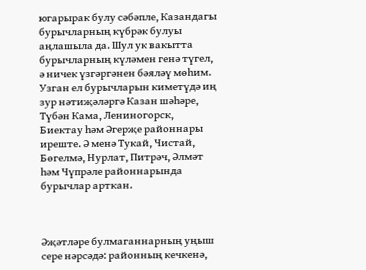югарырак булу сәбәпле, Казандагы бурычларның күбрәк булуы аңлашыла да. Шул ук вакытта бурычларның күләмен генә түгел, ә ничек үзгәргәнен бәяләү мөһим. Узган ел бурычларын киметүдә иң зур нәтиҗәләргә Казан шәһәре, Түбән Кама, Лениногорск, Биектау һәм Әгерҗе районнары иреште. Ә менә Тукай, Чистай, Бөгелмә, Нурлат, Питрәч, Әлмәт һәм Чүпрәле районнарында бурычлар арткан.



Әҗәтләре булмаганнарның уңыш сере нәрсәдә: районның кечкенә,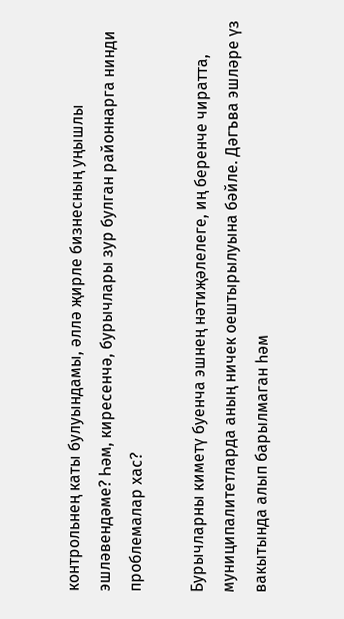контрольнең каты булуындамы, әллә җирле бизнесның уңышлы эшләвендәме? Һәм, киресенчә, бурычлары зур булган районнарга нинди проблемалар хас?

Бурычларны киметү буенча эшнең нәтиҗәлелеге, иң беренче чиратта, муниципалитетларда аның ничек оештырылуына бәйле. Дәгъва эшләре үз вакытында алып барылмаган һәм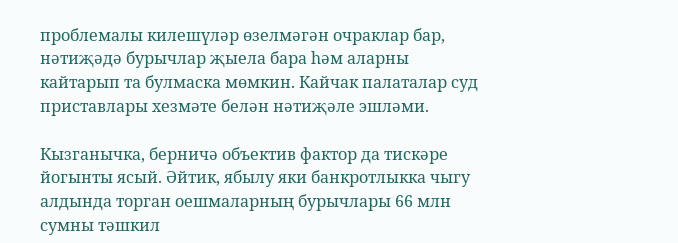проблемалы килешүләр өзелмәгән очраклар бар, нәтиҗәдә бурычлар җыела бара һәм аларны кайтарып та булмаска мөмкин. Кайчак палаталар суд приставлары хезмәте белән нәтиҗәле эшләми.

Кызганычка, берничә объектив фактор да тискәре йогынты ясый. Әйтик, ябылу яки банкротлыкка чыгу алдында торган оешмаларның бурычлары 66 млн сумны тәшкил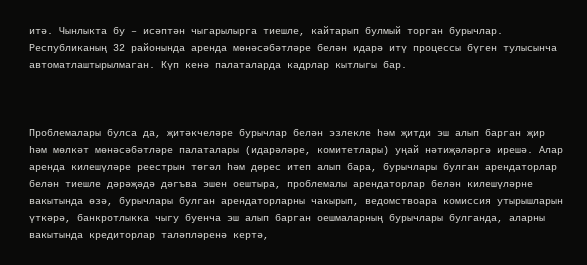итә. Чынлыкта бу – исәптән чыгарылырга тиешле, кайтарып булмый торган бурычлар. Республиканың 32 районында аренда мөнәсәбәтләре белән идарә итү процессы бүген тулысынча автоматлаштырылмаган. Күп кенә палаталарда кадрлар кытлыгы бар.



Проблемалары булса да, җитәкчеләре бурычлар белән эзлекле һәм җитди эш алып барган җир һәм мөлкәт мөнәсәбәтләре палаталары (идарәләре, комитетлары) уңай нәтиҗәләргә ирешә. Алар аренда килешүләре реестрын төгәл һәм дөрес итеп алып бара, бурычлары булган арендаторлар белән тиешле дәрәҗәдә дәгъва эшен оештыра, проблемалы арендаторлар белән килешүләрне вакытында өзә, бурычлары булган арендаторларны чакырып, ведомствоара комиссия утырышларын үткәрә, банкротлыкка чыгу буенча эш алып барган оешмаларның бурычлары булганда, аларны вакытында кредиторлар таләпләренә кертә,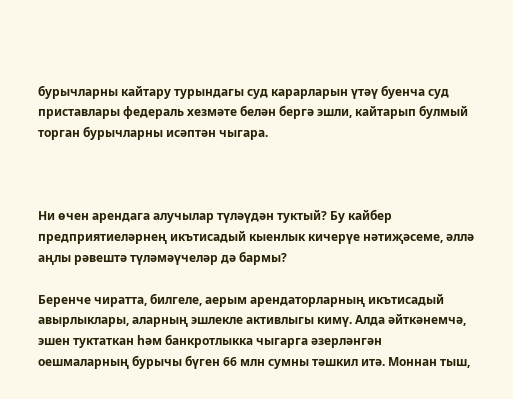бурычларны кайтару турындагы суд карарларын үтәү буенча суд приставлары федераль хезмәте белән бергә эшли, кайтарып булмый торган бурычларны исәптән чыгара.



Ни өчен арендага алучылар түләүдән туктый? Бу кайбер предприятиеләрнең икътисадый кыенлык кичерүе нәтиҗәсеме, әллә аңлы рәвештә түләмәүчеләр дә бармы?

Беренче чиратта, билгеле, аерым арендаторларның икътисадый авырлыклары, аларның эшлекле активлыгы кимү. Алда әйткәнемчә, эшен туктаткан һәм банкротлыкка чыгарга әзерләнгән оешмаларның бурычы бүген 66 млн сумны тәшкил итә. Моннан тыш,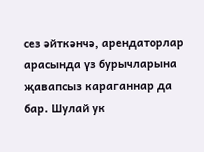сез әйткәнчә, арендаторлар арасында үз бурычларына җавапсыз караганнар да бар. Шулай ук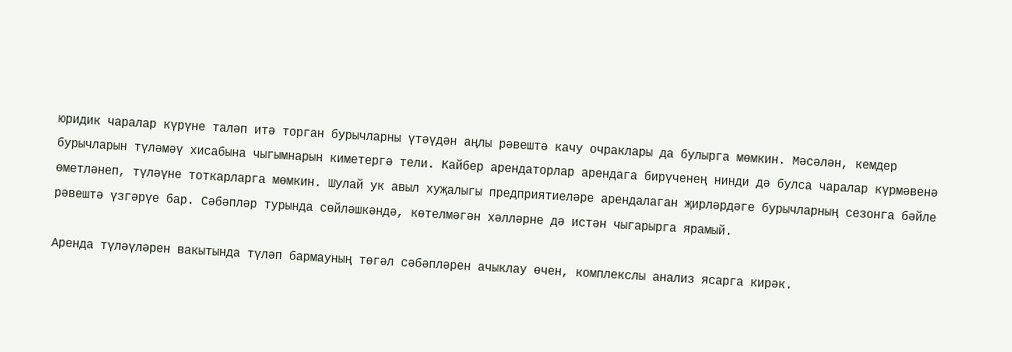юридик чаралар күрүне таләп итә торган бурычларны үтәүдән аңлы рәвештә качу очраклары да булырга мөмкин. Мәсәлән, кемдер бурычларын түләмәү хисабына чыгымнарын киметергә тели. Кайбер арендаторлар арендага бирүченең нинди дә булса чаралар күрмәвенә өметләнеп, түләүне тоткарларга мөмкин. Шулай ук авыл хуҗалыгы предприятиеләре арендалаган җирләрдәге бурычларның сезонга бәйле рәвештә үзгәрүе бар. Сәбәпләр турында сөйләшкәндә, көтелмәгән хәлләрне дә истән чыгарырга ярамый.

Аренда түләүләрен вакытында түләп бармауның төгәл сәбәпләрен ачыклау өчен, комплекслы анализ ясарга кирәк.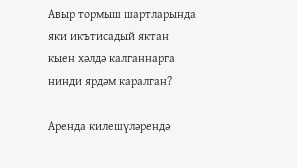Авыр тормыш шартларында яки икътисадый яктан кыен хәлдә калганнарга нинди ярдәм каралган?

Аренда килешүләрендә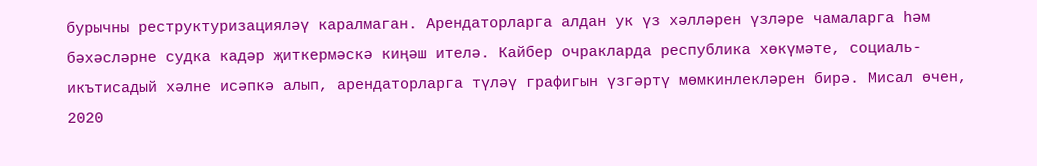бурычны реструктуризацияләү каралмаган. Арендаторларга алдан ук үз хәлләрен үзләре чамаларга һәм бәхәсләрне судка кадәр җиткермәскә киңәш ителә. Кайбер очракларда республика хөкүмәте, социаль-икътисадый хәлне исәпкә алып, арендаторларга түләү графигын үзгәртү мөмкинлекләрен бирә. Мисал өчен, 2020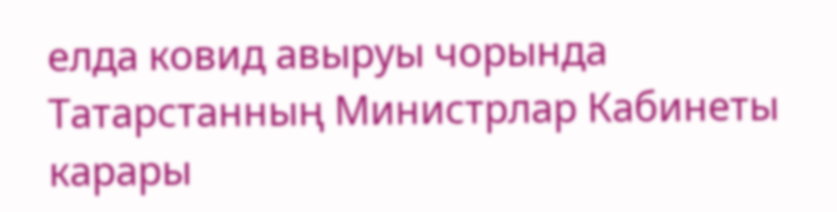елда ковид авыруы чорында Татарстанның Министрлар Кабинеты карары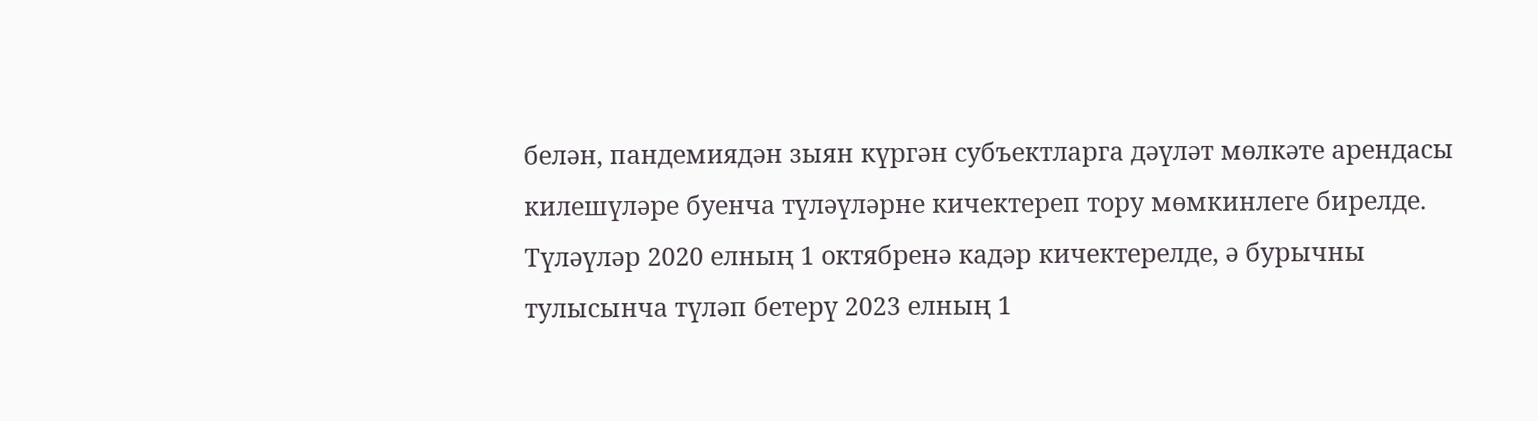белән, пандемиядән зыян күргән субъектларга дәүләт мөлкәте арендасы килешүләре буенча түләүләрне кичектереп тору мөмкинлеге бирелде. Түләүләр 2020 елның 1 октябренә кадәр кичектерелде, ә бурычны тулысынча түләп бетерү 2023 елның 1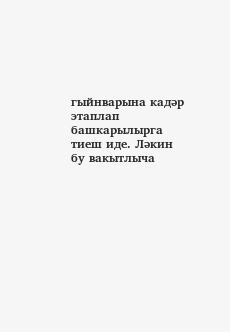гыйнварына кадәр этаплап башкарылырга тиеш иде. Ләкин бу вакытлыча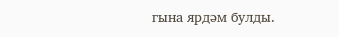гына ярдәм булды.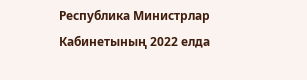Республика Министрлар Кабинетының 2022 елда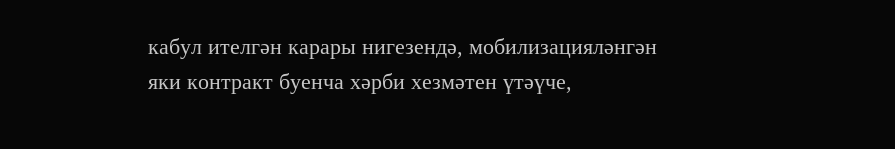кабул ителгән карары нигезендә, мобилизацияләнгән яки контракт буенча хәрби хезмәтен үтәүче,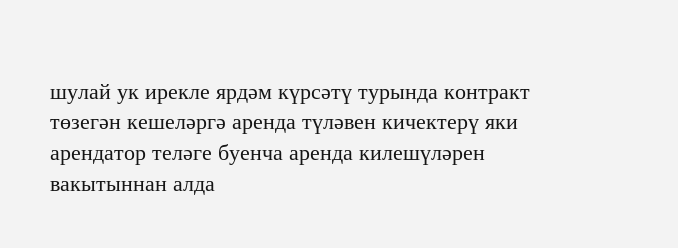шулай ук ирекле ярдәм күрсәтү турында контракт төзегән кешеләргә аренда түләвен кичектерү яки арендатор теләге буенча аренда килешүләрен вакытыннан алда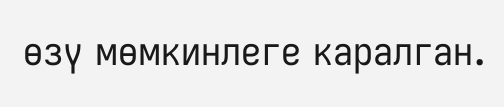өзү мөмкинлеге каралган.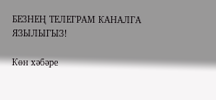БЕЗНЕҢ ТЕЛЕГРАМ КАНАЛГА ЯЗЫЛЫГЫЗ!

Көн хәбәре